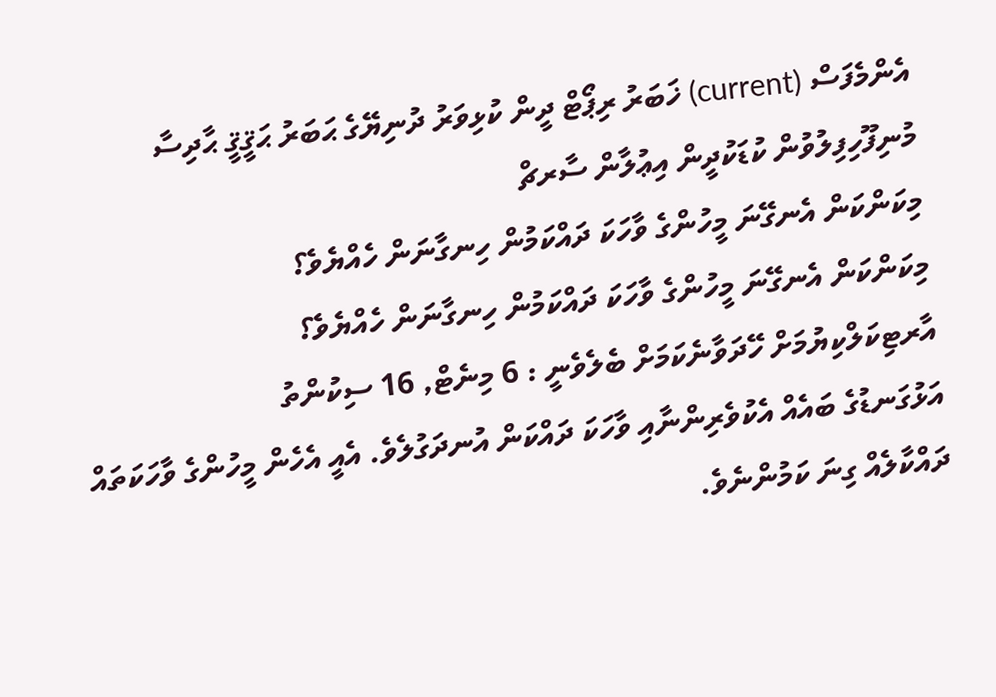އެންމެފަސް (current) ޚަބަރު ރިޕޯޓް ދީން ކުޅިވަރު ދުނިޔޭގެ ޙަބަރު ޙަޤީޤީ ޙާދިސާ މުނިފޫހިފިލުވުން ކުޑަކުދީން އިޢުލާން ސާރޗް
މިކަންކަން އެނގޭނަ މީހުންގެ ވާހަކަ ދައްކަމުން ހިނގާނަން ހެއްޔެވެ؟
މިކަންކަން އެނގޭނަ މީހުންގެ ވާހަކަ ދައްކަމުން ހިނގާނަން ހެއްޔެވެ؟
އާރޓިކަލްކިޔުމަށް ހޭދަވާނެކަމަށް ބެލެވެނީ : 6 މިނެޓް, 16 ސިކުންތު
އަޅުގަނޑުގެ ބައެއް އެކުވެރިންނާއި ވާހަކަ ދައްކަން އުނދަގުލެވެ. އެއީ އެހެން މީހުންގެ ވާހަކަތައް ދައްކާލެއް ގިނަ ކަމުންނެވެ.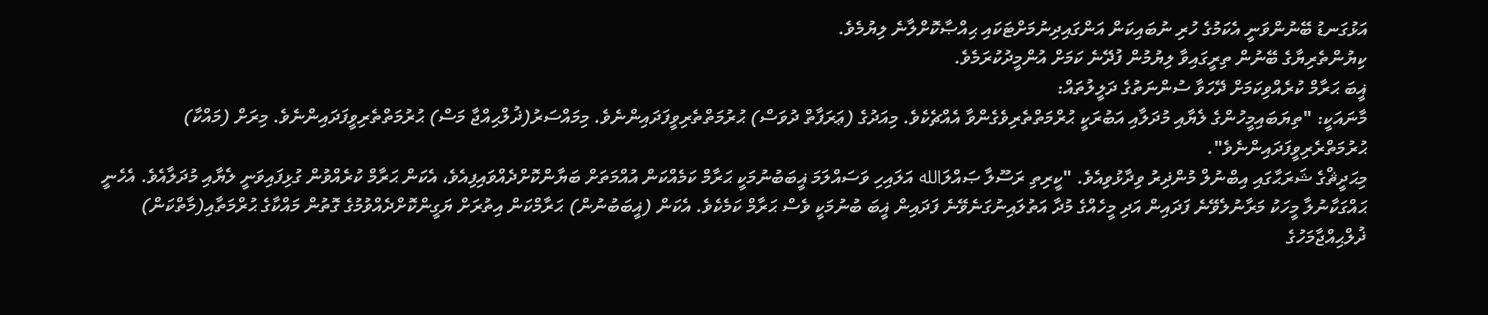އަޅުގަނޑު ބޭނުންވަނީ އެކަމުގެ ހުރި ނުބައިކަން އަންގައިދިނުމަށްޓަކައި ޙިއްޞާކޮށްލާނެ ލިޔުމެވެ.
ކިޔުންތެރިޔާގެ ބޭނުން ތިރީގައިވާ ލިޔުމުން ފުދޭނެ ކަމަށް އުންމީދުކުރަމެވެ.
ޣީބަ ޙަރާމް ކުރެއްވިކަމަށް ދޭހަވާ ސުންނަތުގެ ދަލީލުތައް:
މާނައަކީ: "ތިޔަބައިމީހުންގެ ލެޔާއި މުދަލާއި އަބުރަކީ ޙުރްމަތްތެރިވެގެންވާ އެއްޗެކެވެ. މިއަދުގެ (ޢަރަފާތް ދުވަސް) ޙުރުމަތްތެރިވީފަދައިންނެވެ. މިމައްސަރު(ޛުލްޙިއްޖާ މަސް) ޙުރުމަތްތެރިވީފަދައިންނެވެ. މިރަށް (މައްކާ) ޙުރުމަތްރެރިވީފަދައިންނެވެ".
މިޙަދީޘްގެ ޝަރަޙާގައި އިބްނުލް މުންޛިރު ވިދާޅުވިއެވެ. "ކީރިތި ރަސޫލާ ޞައްލަالله އަލައިހި ވަސައްލަމަ ޣީބަބުނުމަކީ ޙަރާމް ކަމެއްކަން އުއްމަތަށް ބަޔާންކޮށްދެއްވައިފިއެވެ، އެކަން ޙަރާމް ކުރެއްވުން ގުޅިފައިވަނީ ލެޔާއި މުދަލާއެވެ. އެހެނީ ޙައްގަކާނުލާ މީހަކު މަރާނުލެވޭނެ ފަދައިން އަދި މީހެއްގެ މުދާ އަތުލައިނުގަނެވޭނެ ފަދައިން ޣީބަ ބުނުމަކީ ވެސް ޙަރާމް ކަމެކެވެ. އެކަން (ޣީބަބުނުން) ޙަރާމްކަން އިތުރަށް ޔަގީންކޮށްދެއްވުމުގެ ގޮތުން މައްކާގެ ޙުރްމަތާއި(މާތްކަން) ޛުލްޙިއްޖާމަހުގެ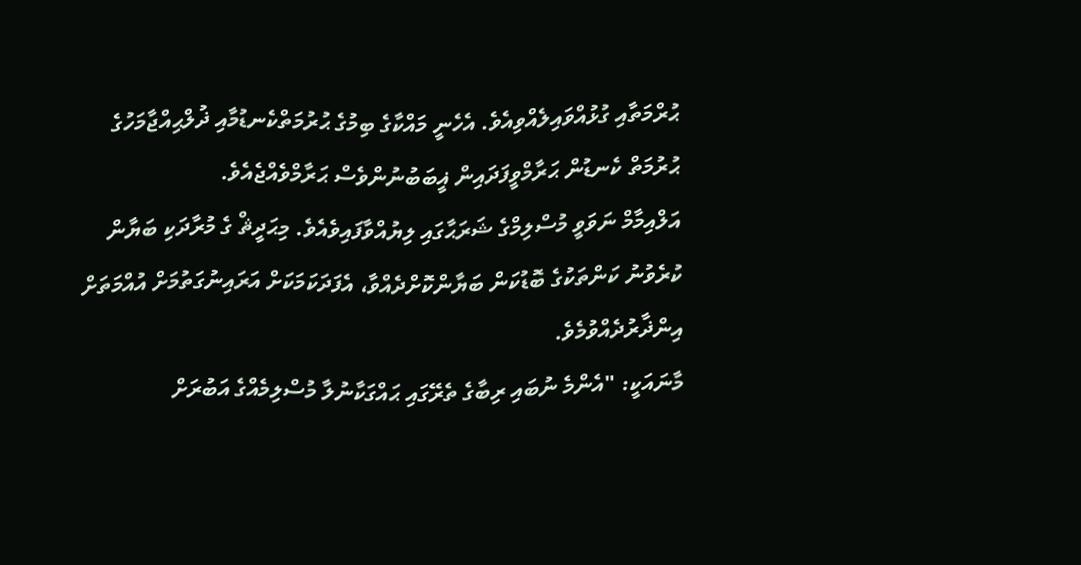ޙުރްމަތާއި ގުޅުއްވައިލެއްވިއެވެ. އެހެނީ މައްކާގެ ބިމުގެ ޙުރުމަތްކެނޑުމާއި ޛުލްޙިއްޖާމަހުގެ ޙުރުމަތް ކެނޑުން ޙަރާމްވީފަދައިން ޣީބަބުނުންވެސް ޙަރާމްވެއްޖެއެވެ.
އަލްއިމާމް ނަވަވީ މުސްލިމްގެ ޝަރަޙާގައި ލިޔުއްވާފައިވެއެވެ. މިޙަދީޘް ގެ މުރާދަކި ބަޔާން ކުރެވުނު ކަންތަކުގެ ބޮޑުކަން ބަޔާންކޮށްދެއްވާ، އެފަދަކަމަކަށް އަރައިނުގަތުމަށް އުއްމަތަށް އިންޛާރުދެއްވުމެވެ.
މާނައަކީ: "އެންމެ ނުބައި ރިބާގެ ތެރޭގައި ޙައްގަކާނުލާ މުސްލިމެއްގެ އަބުރަށް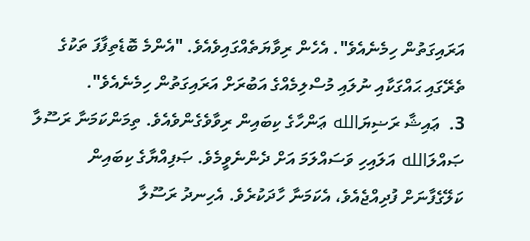އަރައިގަތުން ހިމެނެއެވެ". އެހެން ރިވާޔަތެއްގައިވެއެވެ. "އެންމެ ބޮޑެތިފާފަ ތަކުގެ ތެރޭގައި ޙައްގަކާއި ނުލައި މުސްލިމެއްގެ އަބުރަށް އަރައިގަތުން ހިމެނެއެވެ".
3.  ޢައިޝާ ރަޟިޔަالله ޢަންހާގެ ކިބައިން ރިވާވެގެންވެއެވެ. ތިމަންކަމަނާ ރަސޫލާ ޞައްލަالله އަލައިހި ވަސައްލަމަ އަށް ދެންނެވީމެވެ. ޞަފިއްޔާގެ ކިބައިން ކަލޭގެފާނަށް ފުދިއްޖެއެވެ، އެކަމަނާ ހާދަކުރެވެ. އެހިނދު ރަސޫލާ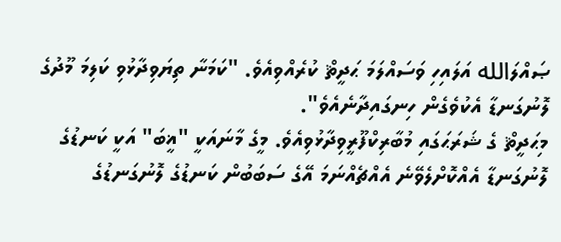ޞައްލަالله އަލައިހި ވަސައްލަމަ ޙަދީޘް ކުރެއްވިއެވެ. "ކަމަނާ ތިޔަވިދާޅުވި ކަލިމަ މޫދުގެ ލޮނުގަނޑާ އެކުވެގެން ހިނގައިދާނެއެވެ".
މިޙަދީޘް ގެ ޝަރަޙަގައި މުބާރިކްފޫރީވިދާޅުވިއެވެ. މީގެ މާނައަކީ "ޣީބަ" އަކީ ކަނޑުގެ ލޮނުގަނޑާ އެއްކޮށްލެވޭނެ އެއްޗެއްނަމަ އޭގެ ސަބަބުން ކަނޑުގެ ލޮނުގަނޑުގެ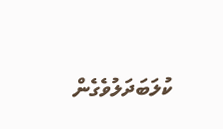ކުލަބަދަލުވެގެން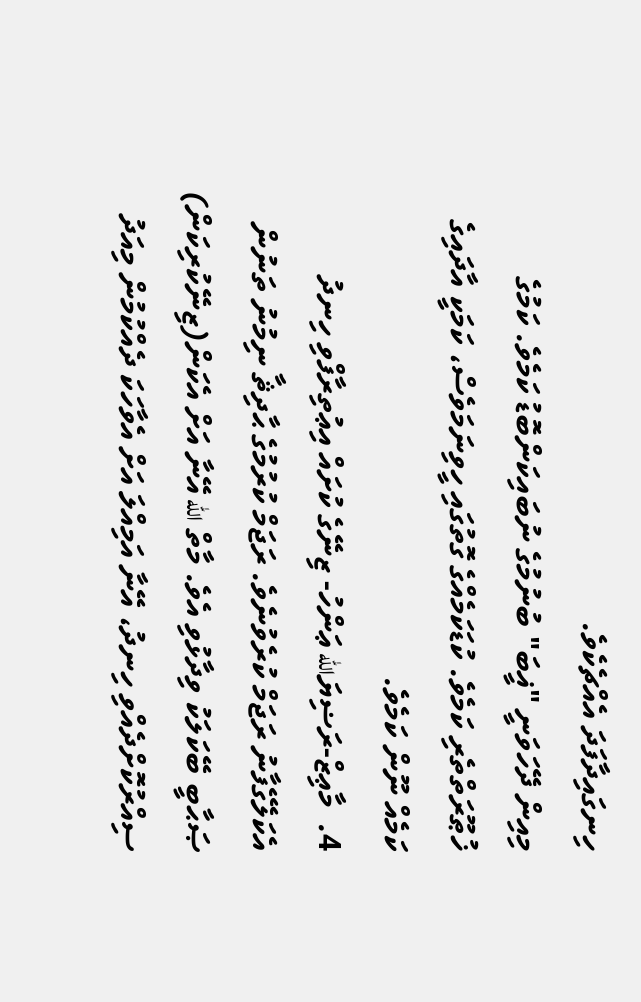ހިނގައިދާފަދަ އެއްޗެކެވެ.
މިއިން ދޭހަވަނީ "ޣީބަ" ބުނުމުގެ ނުބައިކަންބޮޑު ކަމެވެ. ކަމުގެ ޚުޠޫރަތްތެރި ކަމެވެ. ކުޑަކަމެއްގެ ގޮތުގައި ހީވިނަމަވެސް، ކަމަކީ އާދައިގެ ކަމެއް ނޫން ކަމެވެ.
4.  މާޢިޒް-ރަޟިޔަالله ޢަންހު- ޒިނޭގެ ކުށައް އިޢުތިރާފްވި ހިނދު އެކަލޭގެފާނު ރަޖަމް ކުރެވުނެވެ. ރަޖަމް ކުރުމުގެ ޙާދިޘާ ނިމުނު ތަނުން ޞަޙާބީ ބޭކަލަކު ވިދާޅުވި އެވެ. މާތް الله އޭނާ އަށް އެކަން(ޒިނޭކުރިކަން) ސިއްރުކޮށްދެއްވި ހިނދު، އޭނާ އަމިއްލަ އަށް އެވާހަކަ ދެއްކުމުން މިއަދު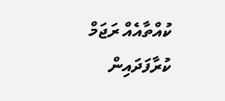ކުއްތާއެއް ރަޖަމް ކުރާފަދައިން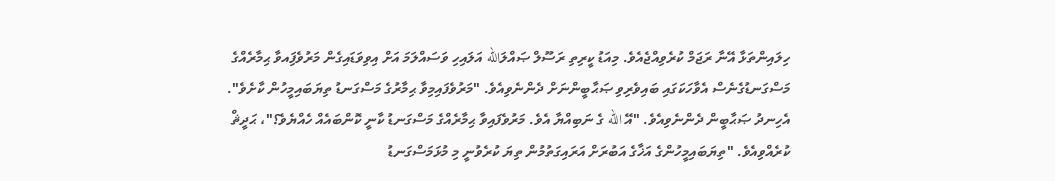ހިލައިންތަޅާ އޭނާ ރަޖަމް ކުރެވިއްޖެއެވެ. މިއަޑު ކީރިތި ރަސޫލް ޞައްލަالله އަލައިހި ވަސައްލަމަ އަށް އިވިވަޑައިގެން މަރުވެފަިއވާ ޙިމާރެއްގެ މަސްގަނޑުގެނެސް އެވާހަކަގައި ބައިވެރިވި ޞަޙާބީންނަށް ދެންނެވިއެވެ. "މަރުވެފައިމިވާ ޙިމާރުގެ މަސްގަނޑު ތިޔަބައިމީހުން ކާށެވެ". އެހިނދު ޞަޙާބީން ދެންނެވިއެވެ. "އޭ الله ގެ ނަބިއްޔާ އެވެ. މަރުވެފައިވާ ޙިމާރެއްގެ މަސްގަނޑު ކާނީ ކޮންބައެއް ހެއްޔެވެ؟"، ޙަދީޘް ކުރެއްވިއެވެ. "ތިޔަބައިމީހުންގެ އަޚާގެ އަބުރަށް އަރައިގަތުމުން ތިޔަ ކުރެވުނީ މި މުޅަމަސްގަނޑު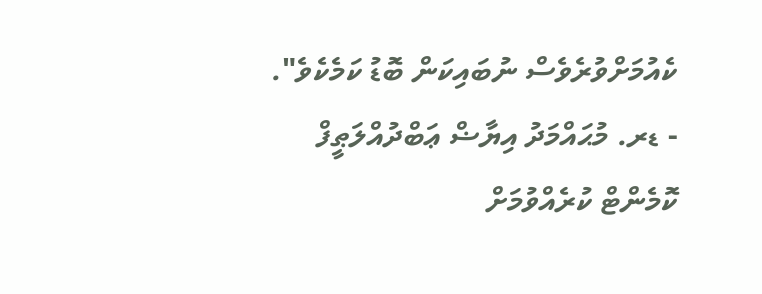ކެއުމަށްވުރެވެސް ނުބައިކަން ބޮޑު ކަމެކެވެ".
- ޑރ. މުޙައްމަދު އިޔާޟް ޢަބްދުއްލަޠީފް
ކޮމެންޓް ކުރެއްވުމަށް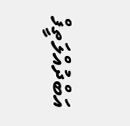އަބްދުއްލަތީފް